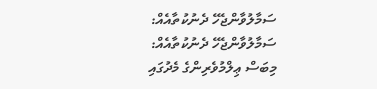ސަމާލުވާންޖެހޭ ދެނުކުތާއެއް:
ސަމާލުވާންޖެހޭ ދެނުކުތާއެއް:
މިބަސް ޢިލްމުވެރިންގެ މެދުގައި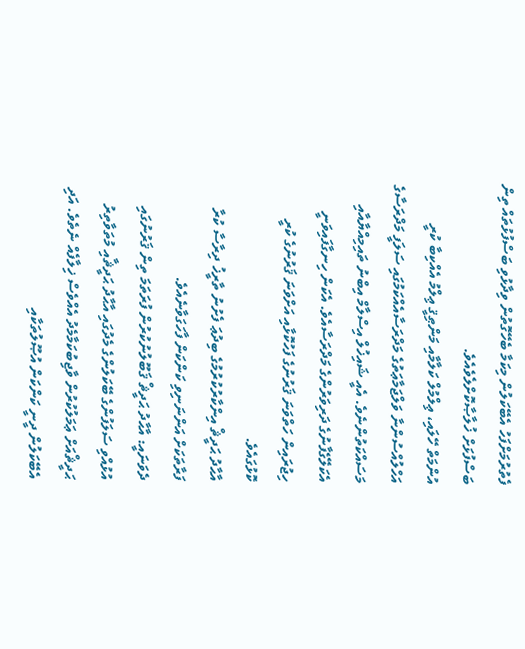ފެތުރުމަށްފަހު އެބޭކަލުން މިކަމާ ބެހޭގޮތުން ވިދާޅުވި ބަސްފުޅުތައް ތިން ބަސްފުޅަށް ޚުލާޞާކޮށްލެވެއެވެ.
އުންމަތް ހޭލައި، ޢިލްމުލް ކަލާމާއި މަންޠިޤީ ޢިލްމު އެއްކިބާ ކުރީ އަހްލުއްސުންނާ ވަލްޖަމާޢަތުގެ މަދްރަސާއެއްކަމުގައި ސަލަފީ މަދްރަސާގެ މަސައްކަތުންނެވެ. އެއީ ޝައިޚުލް އިސްލާމް އިބްނު ތައިމިއްޔާއާއި އެކަލޭގެފާނުގެ ދަރިވަރުންގެ މަދްރަސާއެވެ. އެކަން ހިނގާފައިވަނީ ހިޖުރައިން ހަތްވަނަ ޤަރުނުގެ ފަހުކޮޅާއި އަށްވަނަ ޤަރުނުގެ ކުރީ ކޮޅުގައެވެ.
އާޙާދު ޙަދީޘް އިންކާރުކުރުމުގެ ބިދުޢަ ފެށުނު ތާރީޚު ދިރާސާ ކުރާ ފަރާތަކަށް އަންނަނިވި ކަންކަން ފާހަގަވާނެއެވެ.
ދެވަނައީ: އާޙާދު ޙަދީޘް ޤަބޫލުނުކުރުން ފުރަތަމަ ތިން ޤަރުނުގައި އުޅުއްވި ސަލަފުންގެ ބޭކަލުންގެ މެދުގައި އާޙާދު ޙަދީޘާއި މުތަވާތިރު ޙަދީޘްއަށް ޢަމަލުކުރުން ވާޖިބުކަމާމެދު އެއްވެސް ޚިލާފެއް ނެތެވެ. އަދި އެބޭކަލުން ދީނީ ކަންކަން އުޞޫލުތަކާއި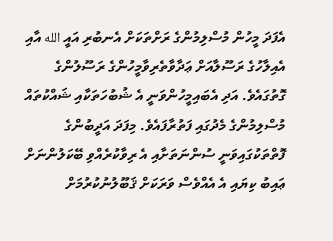އެފަދަ މީހުން މުސްލިމުންގެ ރަށްތަކަށް އެނބުރި އައީ الله އާއި އެއިލާހުގެ ރަސޫލާއަށް ޢަދާވާތެރިވާމީހުންގެ ރަސޫލުންގެ ގޮތުގައެވެ. އަދި އެބައިމީހުންވަނީ އެ ޝުބުހަތަކާއި ޝައްކުތައް މުސްލިމުންގެ މެދުގައި ފަތުރާފައެވެ. މިފަދަ އަދީބުންގެ ފޮތްތަކުގައިވަނީ ސުންނަތަށާއި އެ ރިވާކުރެއްވި ބޭކަލުންނަށް ޢައިބު ކިޔައި އެ އެއްވެސް ވަރަކަށް ޤަބޫލުނުކުރުމަށް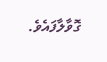ގޮވާލާފައެވެ.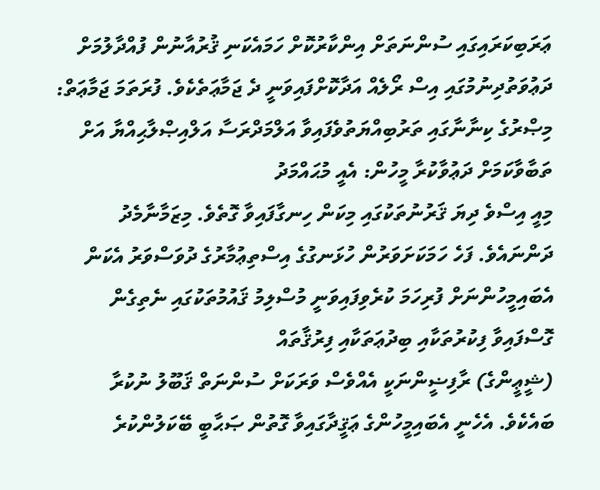ޢަރަބިކަރައިގައި ސުންނަތަށް އިންކާރުކޮށް ހަމައެކަނި ޤުރުއާނުން ފުއްދާލުމަށް ދަޢުވަތުދިނުމުގައި އިސް ރޯލެއް އަދާކޮށްފައިވަނީ ދެ ޖަމާޢަތެކެވެ. ފުރަތަމަ ޖަމާޢަތް: މިޞްރުގެ ކިނާނާގައި ތަރުބިއްޔަތުވެފައިވާ އަލްމަދްރަސާ އަލްއިޞްލާޙިއްޔާ އަށް ތަބާވާކަމަށް ދަޢުވާކުރާ މީހުން: އެއީ މުޙައްމަދު
މިއީ އިސްވެ ދިޔަ ޤަރުނުތަކުގައި މިކަން ހިނގާފައިވާ ގޮތެވެ. މިޒަމާނާމެދު ދަންނައެވެ. ފަހެ ހަމަކަށަވަރުން ހުޅަނގުގެ އިސްތިޢުމާރުގެ ދުވަސްވަރު އެކަން އެބައިމީހުންނަށް ފުރިހަމަ ކުރެވިފައިވަނީ މުސްލިމު ޤައުމުތަކުގައި ނެތިގެން ގޮސްފައިވާ ފިކުރުތަކާއި ބިދުޢަތަކާއި ފިރުޤާތައް
(ޝީޢީންގެ) ރާފިޟީންނަކީ އެއްވެސް ވަރަކަށް ސުންނަތް ޤަބޫލު ނުކުރާ ބައެކެވެ. އެހެނީ އެބައިމީހުންގެ ޢަޤީދާގައިވާ ގޮތުން ޞަޙާބީ ބޭކަލުންކުރެ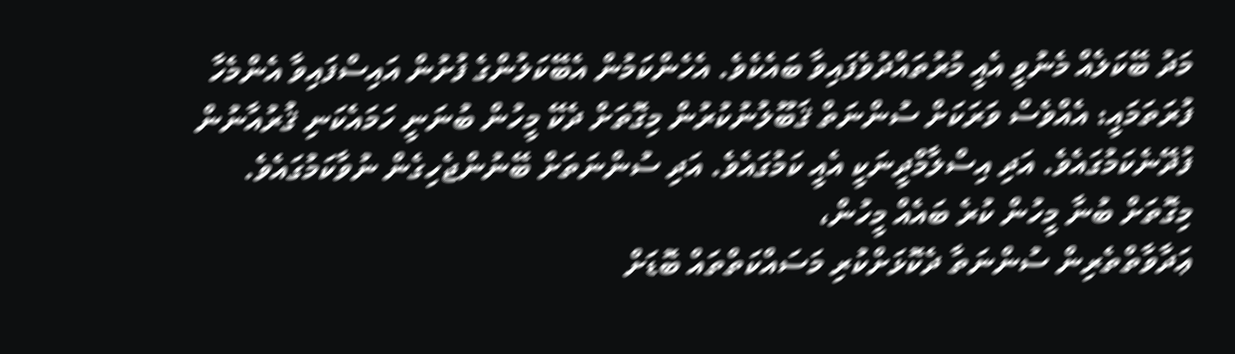މަދު ބޭކަލެއް މެނުވީ އެއީ މުރުތައްދުވެފައިވާ ބައެކެވެ. އެހެންކަމުން އެބޭކަލުންގެ ފުށުން އައިސްފައިވާ އެންމެހާ
ފުރަތަމައީ: އެއްވެސް ވަރަކަށް ސުންނަތް ޤަބޫލުނުކުރުން މިގޮތަށް ދެކޭ މީހުން ބުނަނީ ހަމައެކަނި ޤުރުއާނުން ފުދޭނެކަމުގައެވެ. އަދި އިސްލާމްދީނަކީ އެއީ ކަމުގައެވެ. އަދި ސުންނަތަށް ބޭނުންޖެހިގެން ނުވާކަމުގައެވެ. މިގޮތަށް ބުނާ މީހުން ކުރެ ބައެއް މީހުން،
ޢަދާވާތްތެރިން ސުންނަތާ ދެކޮޅަށްކުރި މަސައްކަތްތައް ބޮޑަށް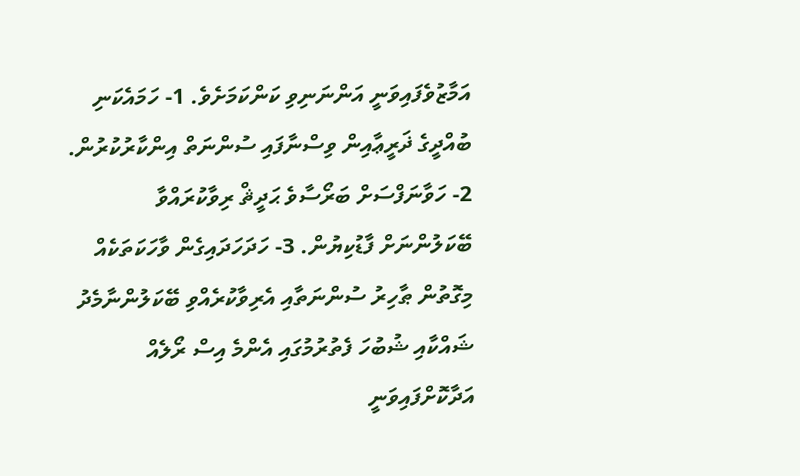އަމާޒުވެފައިވަނީ އަންނަނިވި ކަންކަމަށެވެ. 1- ހަމައެކަނި ބުއްދީގެ ޛަރީޢާއިން ވިސްނާފައި ސުންނަތް އިންކާރުކުރުން. 2- ހަވާނަފްސަށް ބަރޯސާވެ ޙަދީޘް ރިވާކުރައްވާ ބޭކަލުންނަށް ފާޑުކިޔުން. 3- ހަދަހަދައިގެން ވާހަކަތަކެއް
މިގޮތުން ޠާހިރު ސުންނަތާއި އެރިވާކުރެއްވި ބޭކަލުންނާމެދު ޝައްކާއި ޝުބުހަ ފެތުރުމުގައި އެންމެ އިސް ރޯލެއް އަދާކޮށްފައިވަނީ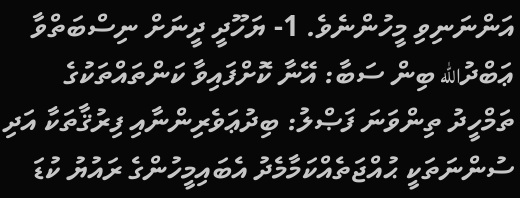އަންނަނިވި މީހުންނެވެ. 1- ޔަހޫދީ ދީނަށް ނިސްބަތްވާ ޢަބްދުالله ބިން ސަބާ: އޭނާ ކޮށްފައިވާ ކަންތައްތަކުގެ
ތަމްހީދު ތިންވަނަ ފަޞްލު: ބިދުޢަވެރިންނާއި ފިރުޤާތަކާ އަދި ސުންނަތަކީ ޙުއްޖަތެއްކަމާމެދު އެބައިމީހުންގެ ރައުޔު ކުޑަ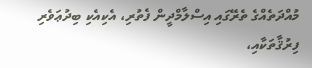މުއްދަތެއްގެ ތެރޭގައި އިސްލާމްދީން ފެތުރި، އެކިއެކި ބިދުޢަވެރި ފިރުޤާތަކާއި،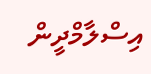އިސްލާމްދީން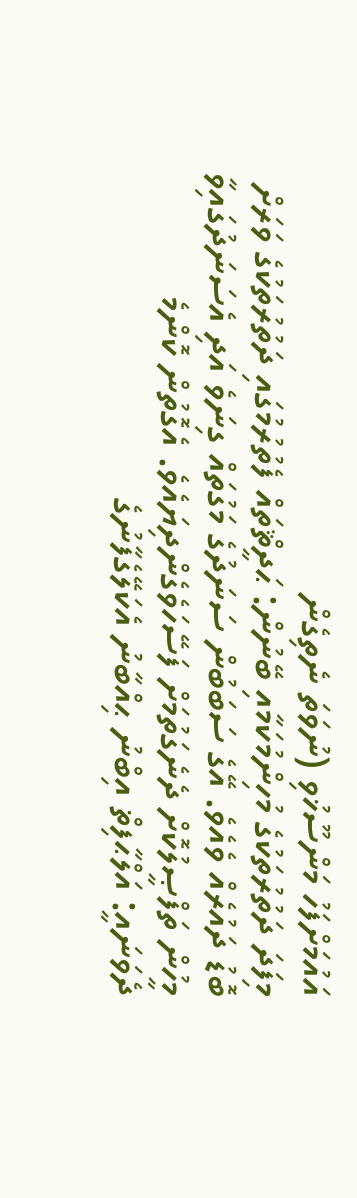އައުމަށްފަހު މަންސޫޚުވި (ނުވަތަ ނެތިގެން
މިފަދަ ދަތުރުތަކުގެ މުހިންމުކަމާއި ބޭނުން: ޙަދީޘްތައް ފެތުރުމުގައި ދަތުރުތަކުގެ ވަރަށް ބޮޑު ދައުރެއް ވެއެވެ. އޭގެ ސަބަބުން ސަނަދުގެ މަގުތައް ގިނަވެ އަދި އެސަނަދުގައިވާ މީހުން ތަފްޞީލުކޮށް ދެނެގަތުމަށް ފަސޭހަވެގެންދިޔައެވެ. އެގޮތުން ކޮންމެ
ދެވަނައީ: އަލްޙާފިޡް އިބްނު ޙިއްބާނު އެކަލޭގެފާނުގެ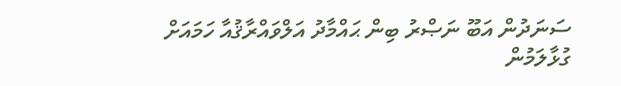ސަނަދުން އަބޫ ނަޞްރު ބިން ޙައްމާދު އަލްވައްރާޤުއާ ހަމައަށް ގުޅާލަމުން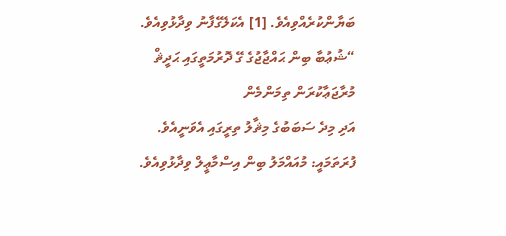ބަޔާންކުރެއްވިއެވެ. [1] އެކަލޭގެފާނު ވިދާޅުވިއެވެ. “ޝުޢުބާ ބިން ޙައްޖާޖުގެ ގޭ ދޮރުމަތީގައި ޙަދީޘް މުރާޖަޢާކުރަން ތިމަންމެން
އަދި މިދެ ސަބަބުގެ މިޘާލު ތިރީގައި އެވަނީއެވެ. ފުރަތަމައީ: މުއައްމަލު ބިން އިސްމާޢީލް ވިދާޅުވިއެވެ.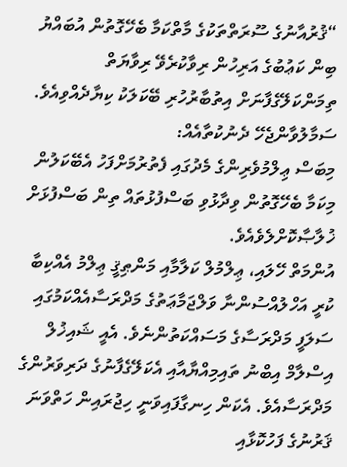“ޤުރުއާނުގެ ސޫރަތްތަކުގެ މާތްކަމާ ބެހޭގޮތުން އުބައްޔު ބިން ކަޢުބުގެ އަރިހުން ރިވާކުރެވޭ ރިވާޔަތް ތިމަންކަލޭގެފާނަށް އިތުބާރުހުރި ބޭކަލަކު ކިޔާދެއްވިއެވެ.
ސަމާލުވާންޖެހޭ ދެނުކުތާއެއް:
މިބަސް ޢިލްމުވެރިންގެ މެދުގައި ފެތުރުމަށްފަހު އެބޭކަލުން މިކަމާ ބެހޭގޮތުން ވިދާޅުވި ބަސްފުޅުތައް ތިން ބަސްފުޅަށް ޚުލާޞާކޮށްލެވެއެވެ.
އުންމަތް ހޭލައި، ޢިލްމުލް ކަލާމާއި މަންޠިޤީ ޢިލްމު އެއްކިބާ ކުރީ އަހްލުއްސުންނާ ވަލްޖަމާޢަތުގެ މަދްރަސާއެއްކަމުގައި ސަލަފީ މަދްރަސާގެ މަސައްކަތުންނެވެ. އެއީ ޝައިޚުލް އިސްލާމް އިބްނު ތައިމިއްޔާއާއި އެކަލޭގެފާނުގެ ދަރިވަރުންގެ މަދްރަސާއެވެ. އެކަން ހިނގާފައިވަނީ ހިޖުރައިން ހަތްވަނަ ޤަރުނުގެ ފަހުކޮޅާއި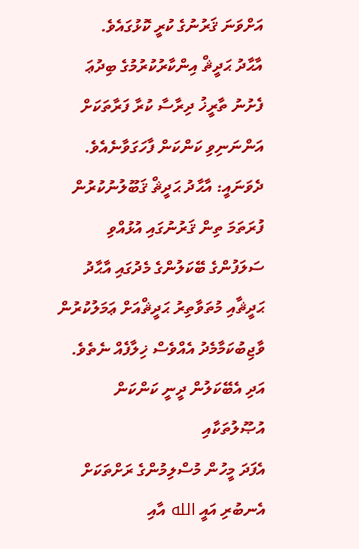އަށްވަނަ ޤަރުނުގެ ކުރީ ކޮޅުގައެވެ.
އާޙާދު ޙަދީޘް އިންކާރުކުރުމުގެ ބިދުޢަ ފެށުނު ތާރީޚު ދިރާސާ ކުރާ ފަރާތަކަށް އަންނަނިވި ކަންކަން ފާހަގަވާނެއެވެ.
ދެވަނައީ: އާޙާދު ޙަދީޘް ޤަބޫލުނުކުރުން ފުރަތަމަ ތިން ޤަރުނުގައި އުޅުއްވި ސަލަފުންގެ ބޭކަލުންގެ މެދުގައި އާޙާދު ޙަދީޘާއި މުތަވާތިރު ޙަދީޘްއަށް ޢަމަލުކުރުން ވާޖިބުކަމާމެދު އެއްވެސް ޚިލާފެއް ނެތެވެ. އަދި އެބޭކަލުން ދީނީ ކަންކަން އުޞޫލުތަކާއި
އެފަދަ މީހުން މުސްލިމުންގެ ރަށްތަކަށް އެނބުރި އައީ الله އާއި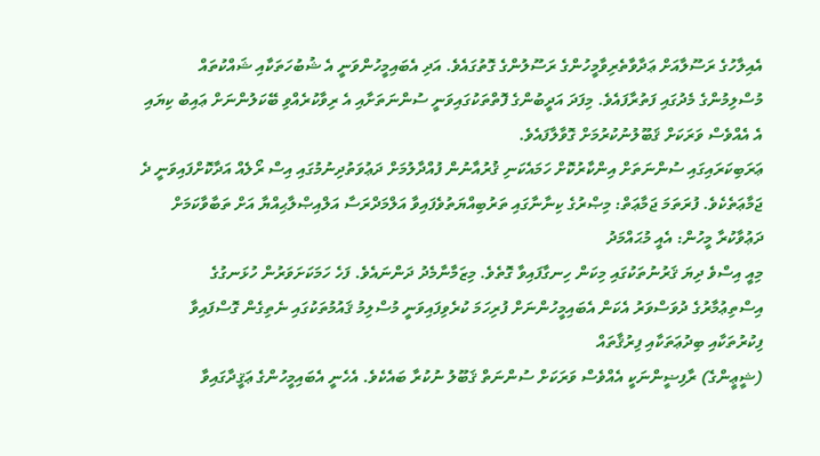އެއިލާހުގެ ރަސޫލާއަށް ޢަދާވާތެރިވާމީހުންގެ ރަސޫލުންގެ ގޮތުގައެވެ. އަދި އެބައިމީހުންވަނީ އެ ޝުބުހަތަކާއި ޝައްކުތައް މުސްލިމުންގެ މެދުގައި ފަތުރާފައެވެ. މިފަދަ އަދީބުންގެ ފޮތްތަކުގައިވަނީ ސުންނަތަށާއި އެ ރިވާކުރެއްވި ބޭކަލުންނަށް ޢައިބު ކިޔައި އެ އެއްވެސް ވަރަކަށް ޤަބޫލުނުކުރުމަށް ގޮވާލާފައެވެ.
ޢަރަބިކަރައިގައި ސުންނަތަށް އިންކާރުކޮށް ހަމައެކަނި ޤުރުއާނުން ފުއްދާލުމަށް ދަޢުވަތުދިނުމުގައި އިސް ރޯލެއް އަދާކޮށްފައިވަނީ ދެ ޖަމާޢަތެކެވެ. ފުރަތަމަ ޖަމާޢަތް: މިޞްރުގެ ކިނާނާގައި ތަރުބިއްޔަތުވެފައިވާ އަލްމަދްރަސާ އަލްއިޞްލާޙިއްޔާ އަށް ތަބާވާކަމަށް ދަޢުވާކުރާ މީހުން: އެއީ މުޙައްމަދު
މިއީ އިސްވެ ދިޔަ ޤަރުނުތަކުގައި މިކަން ހިނގާފައިވާ ގޮތެވެ. މިޒަމާނާމެދު ދަންނައެވެ. ފަހެ ހަމަކަށަވަރުން ހުޅަނގުގެ އިސްތިޢުމާރުގެ ދުވަސްވަރު އެކަން އެބައިމީހުންނަށް ފުރިހަމަ ކުރެވިފައިވަނީ މުސްލިމު ޤައުމުތަކުގައި ނެތިގެން ގޮސްފައިވާ ފިކުރުތަކާއި ބިދުޢަތަކާއި ފިރުޤާތައް
(ޝީޢީންގެ) ރާފިޟީންނަކީ އެއްވެސް ވަރަކަށް ސުންނަތް ޤަބޫލު ނުކުރާ ބައެކެވެ. އެހެނީ އެބައިމީހުންގެ ޢަޤީދާގައިވާ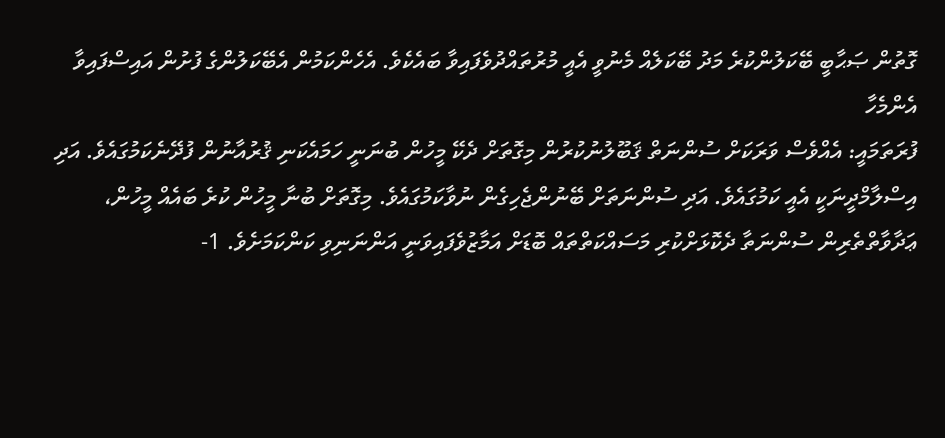ގޮތުން ޞަޙާބީ ބޭކަލުންކުރެ މަދު ބޭކަލެއް މެނުވީ އެއީ މުރުތައްދުވެފައިވާ ބައެކެވެ. އެހެންކަމުން އެބޭކަލުންގެ ފުށުން އައިސްފައިވާ އެންމެހާ
ފުރަތަމައީ: އެއްވެސް ވަރަކަށް ސުންނަތް ޤަބޫލުނުކުރުން މިގޮތަށް ދެކޭ މީހުން ބުނަނީ ހަމައެކަނި ޤުރުއާނުން ފުދޭނެކަމުގައެވެ. އަދި އިސްލާމްދީނަކީ އެއީ ކަމުގައެވެ. އަދި ސުންނަތަށް ބޭނުންޖެހިގެން ނުވާކަމުގައެވެ. މިގޮތަށް ބުނާ މީހުން ކުރެ ބައެއް މީހުން،
ޢަދާވާތްތެރިން ސުންނަތާ ދެކޮޅަށްކުރި މަސައްކަތްތައް ބޮޑަށް އަމާޒުވެފައިވަނީ އަންނަނިވި ކަންކަމަށެވެ. 1-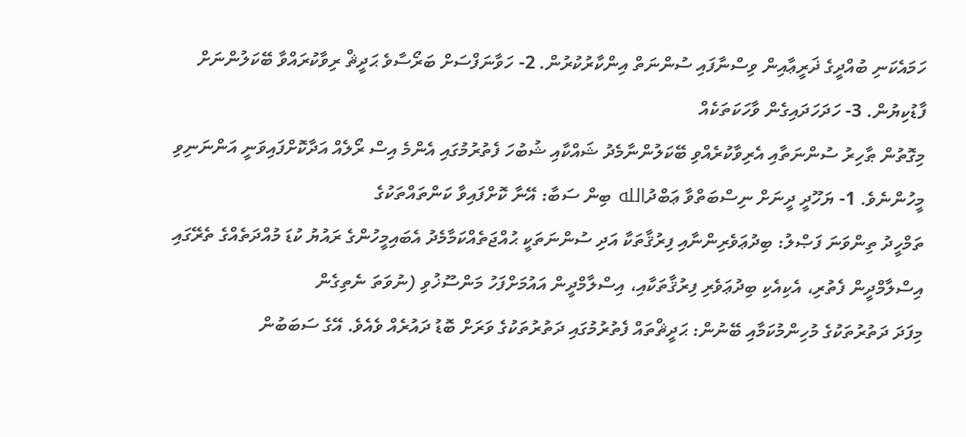ހަމައެކަނި ބުއްދީގެ ޛަރީޢާއިން ވިސްނާފައި ސުންނަތް އިންކާރުކުރުން. 2- ހަވާނަފްސަށް ބަރޯސާވެ ޙަދީޘް ރިވާކުރައްވާ ބޭކަލުންނަށް ފާޑުކިޔުން. 3- ހަދަހަދައިގެން ވާހަކަތަކެއް
މިގޮތުން ޠާހިރު ސުންނަތާއި އެރިވާކުރެއްވި ބޭކަލުންނާމެދު ޝައްކާއި ޝުބުހަ ފެތުރުމުގައި އެންމެ އިސް ރޯލެއް އަދާކޮށްފައިވަނީ އަންނަނިވި މީހުންނެވެ. 1- ޔަހޫދީ ދީނަށް ނިސްބަތްވާ ޢަބްދުالله ބިން ސަބާ: އޭނާ ކޮށްފައިވާ ކަންތައްތަކުގެ
ތަމްހީދު ތިންވަނަ ފަޞްލު: ބިދުޢަވެރިންނާއި ފިރުޤާތަކާ އަދި ސުންނަތަކީ ޙުއްޖަތެއްކަމާމެދު އެބައިމީހުންގެ ރައުޔު ކުޑަ މުއްދަތެއްގެ ތެރޭގައި އިސްލާމްދީން ފެތުރި، އެކިއެކި ބިދުޢަވެރި ފިރުޤާތަކާއި، އިސްލާމްދީން އައުމަށްފަހު މަންސޫޚުވި (ނުވަތަ ނެތިގެން
މިފަދަ ދަތުރުތަކުގެ މުހިންމުކަމާއި ބޭނުން: ޙަދީޘްތައް ފެތުރުމުގައި ދަތުރުތަކުގެ ވަރަށް ބޮޑު ދައުރެއް ވެއެވެ. އޭގެ ސަބަބުން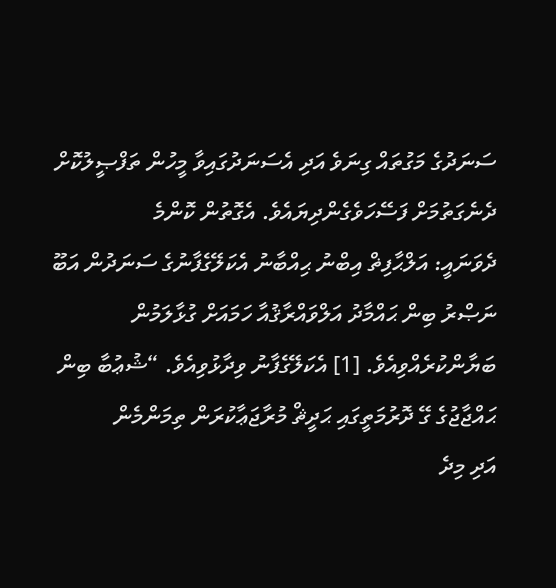ސަނަދުގެ މަގުތައް ގިނަވެ އަދި އެސަނަދުގައިވާ މީހުން ތަފްޞީލުކޮށް ދެނެގަތުމަށް ފަސޭހަވެގެންދިޔައެވެ. އެގޮތުން ކޮންމެ
ދެވަނައީ: އަލްޙާފިޡް އިބްނު ޙިއްބާނު އެކަލޭގެފާނުގެ ސަނަދުން އަބޫ ނަޞްރު ބިން ޙައްމާދު އަލްވައްރާޤުއާ ހަމައަށް ގުޅާލަމުން ބަޔާންކުރެއްވިއެވެ. [1] އެކަލޭގެފާނު ވިދާޅުވިއެވެ. “ޝުޢުބާ ބިން ޙައްޖާޖުގެ ގޭ ދޮރުމަތީގައި ޙަދީޘް މުރާޖަޢާކުރަން ތިމަންމެން
އަދި މިދެ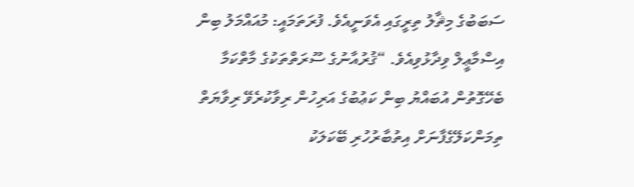ސަބަބުގެ މިޘާލު ތިރީގައި އެވަނީއެވެ. ފުރަތަމައީ: މުއައްމަލު ބިން އިސްމާޢީލް ވިދާޅުވިއެވެ. “ޤުރުއާނުގެ ސޫރަތްތަކުގެ މާތްކަމާ ބެހޭގޮތުން އުބައްޔު ބިން ކަޢުބުގެ އަރިހުން ރިވާކުރެވޭ ރިވާޔަތް ތިމަންކަލޭގެފާނަށް އިތުބާރުހުރި ބޭކަލަކު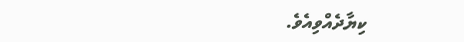ކިޔާދެއްވިއެވެ.